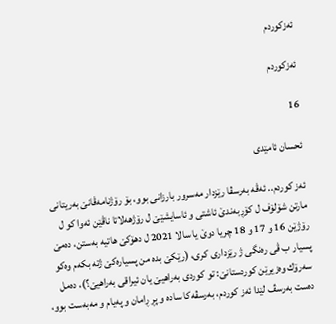ئه‌زكوردم

ئه‌زكوردم

16

ئحسان ئامێدی

ئه‌ز كوردم.. ئه‌ڤه‌ به‌رسڤا رێزدار مه‌سرور بارزانی بوو، بۆ رۆژنامه‌ڤانێ به‌ریتانی مارتن شۆلۆف ل كۆڕبه‌ندێ ئاشتی و ئاسایشێێ ل رۆژهه‌لاتا ناڤێن ئه‌وا كو ل رۆژێن 16 و 17 و 18 چریا دوێ یا سالا 2021 ل دهۆكێ هاتیه‌ به‌ستن، ده‌مێ پسیار ب ڤی ره‌نگی ژ رێزداری كری، (رێكێ بده‌ من پسیاره‌كێ ژته‌ بكه‌م وه‌كو سه‌رۆك وه‌زیرێن كوردستانێ: تو كوردی به‌راهیێ یان ئیراقی به‌راهیێ؟)، ده‌مل ده‌ست به‌رسڤ لێدا ئه‌ز كوردم، به‌رسڤه‌كا ساده‌ و پڕ ڕامان و په‌یام و مه‌به‌ست بوو،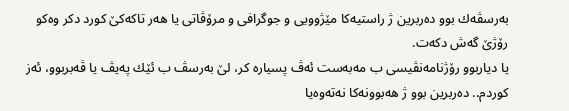به‌رسڤه‌ك بوو ده‌ربرین ژ راستیه‌كا مێژوویی و جوگرافی و مرۆڤاتی یا هه‌ر تاكه‌كێ كورد دكر وه‌كو رۆژێ گه‌ش دكه‌ت.
یا دیاربوو رۆژنامه‌نڤیسی ب مه‌به‌ست ئه‌ڤ پسیاره‌ كر، لێ به‌رسڤ ب ئێك په‌یڤ یا ڤه‌بربوو، ئه‌ز كوردم.. ده‌ربرین بوو ژ هه‌بوونه‌كا نه‌ته‌وه‌یا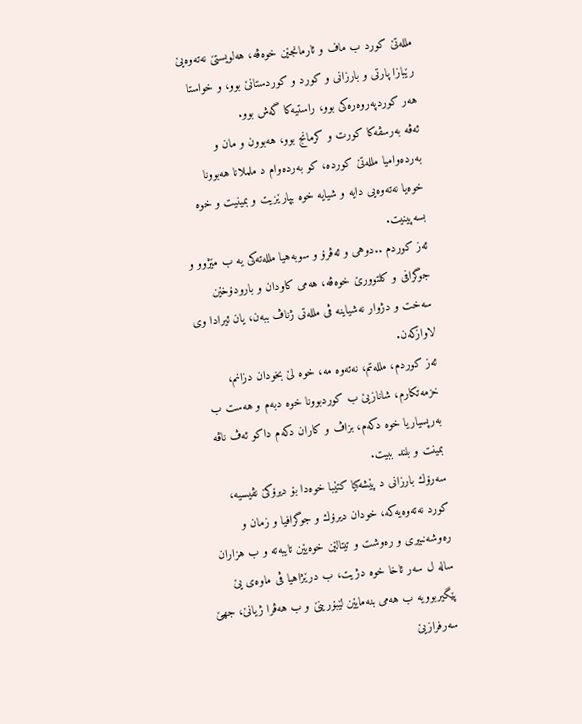ملله‌تێ كورد ب ماف و ئارمانجێن خوه‌ڤه‌، هه‌لویستێ نه‌ته‌وه‌یێ رێبازا پارتی و بارزانی و كورد و كوردستانێ بوو، و خواستا هه‌ر كوردپه‌روه‌ره‌كی بوو، راستیه‌كا گه‌ش بوو.
ئه‌ڤه‌ به‌رسڤه‌كا كورت و كرمانج بوو، هه‌بوون و مان و به‌رده‌وامیا ملله‌تێ كورده‌، كو به‌رده‌وام د ململانا هه‌بوونا خوه‌یا نه‌ته‌وه‌یی دایه‌ و شیایه‌ خوه‌ بپارێزیت و بمینیت و خوه‌ بسه‌پینیت.
ئه‌ز كوردم ..دوهی و ئه‌ڤرۆ و سوبه‌هیا ملله‌ته‌كی یه‌ ب مێژوو و جوگرافی و كلتوورێ خوه‌ڤه‌، هه‌می كاودان و بارودۆخێن سه‌خت و دژوار نه‌شیاینه‌ ڤی ملله‌تی ژناڤ ببه‌ن، یان ئیرادا وی لاوازكه‌ن.
ئه‌ز كوردم، ملله‌تم، نه‌ته‌وه‌ مه‌، خوه‌ لێ بخودان دزانم، خزمه‌تكارم، شانازیێ ب كوردبوونا خوه‌ دبه‌م و هه‌ست ب به‌رپسیاریا خوه‌ دكه‌م، بزاڤ و كاران دكه‌م داكو ئه‌ڤ ناڤه‌ بمینت و بلند ببیت.
سه‌رۆك بارزانی د پێشه‌كیا كتێبا خوه‌دا بۆ دیرۆكێ نڤیسیه‌، كورد نه‌ته‌وه‌یه‌كه‌، خودان دیرۆك و جوگرافیا و زمان و ره‌وشه‌نبیری و ره‌وشت و تیتالێن خوه‌یێن تایبه‌ته‌ و ب هزاران ساله‌ ل سه‌ر ئاخا خوه‌ دژیت، ب درێژاهیا ڤی ماوه‌ی یێ پێگیربوویه‌ ب هه‌می بنه‌مایێن لێبۆرینێ و ب هه‌ڤرا ژیانێ، جهێ سه‌رفرازیێ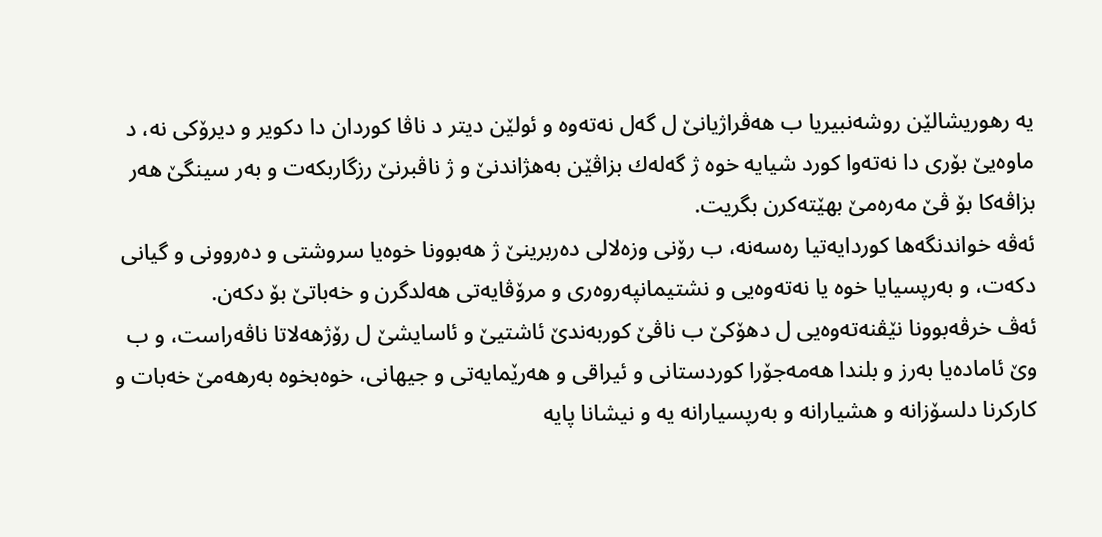یه‌ رهوریشالێن روشه‌نبیریا ب هه‌ڤراژیانێ ل گه‌ل نه‌ته‌وه‌ و ئولێن دیتر د ناڤا كوردان دا دكویر و دیرۆكی نه‌، د ماوه‌یێ بۆری دا نه‌ته‌وا كورد شیایه‌ خوه‌ ژ گه‌له‌ك بزاڤێن به‌هژاندنێ و ژ ناڤبرنێ رزگاربكه‌ت و به‌ر سینگێ هه‌ر بزاڤه‌كا بۆ ڤێ مه‌ره‌مێ بهێته‌كرن بگریت.
ئه‌ڤه‌ خواندنگه‌ها كوردایه‌تیا ره‌سه‌نه‌، ب رۆنی وزه‌لالی ده‌ربرینێ ژ هه‌بوونا خوه‌یا سروشتی و ده‌روونی و گیانی دكه‌ت، و به‌رپسیایا خوه‌ یا نه‌ته‌وه‌یی و نشتیمانپه‌روه‌ری و مرۆڤایه‌تی هه‌لدگرن و خه‌باتێ بۆ دكه‌ن.
ئه‌ڤ خرڤه‌بوونا نێڤنه‌ته‌وه‌یی ل دهۆكێ ب ناڤێ كوربه‌ندێ ئاشتیێ و ئاسایشێ ل رۆژهه‌لاتا ناڤه‌راست، و ب وێ ئاماده‌یا به‌رز و بلندا هه‌مه‌جۆرا كوردستانی و ئیراقی و هه‌رێمایه‌تی و جیهانی، خوه‌بخوه‌ به‌رهه‌مێ خه‌بات و كاركرنا دلسۆزانه‌ و هشیارانه‌ و به‌رپسیارانه‌ یه‌ و نیشانا پایه‌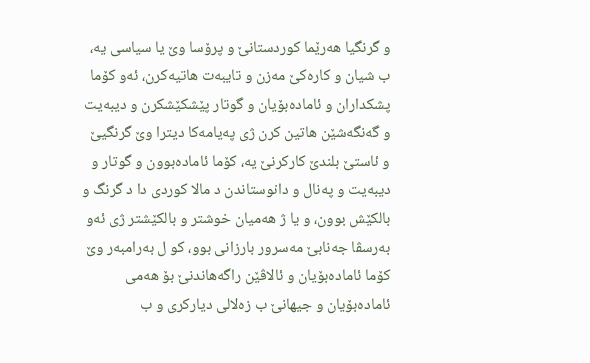و گرنگیا هه‌رێما كوردستانێ و پرۆسا وێ یا سیاسی یه‌، ب شیان و كاره‌كێ مه‌زن و تایبه‌ت هاتیه‌كرن، ئه‌و كۆما پشكداران و ئاماده‌بۆیان و گوتار پێشكێشكرن و دیبه‌یت و گه‌نگه‌شێن هاتین كرن ژی په‌یامه‌كا دیترا وێ گرنگیێ و ئاستێ بلندێ كاركرنێ یه‌، كۆما ئاماده‌بوون و گوتار و دیبه‌یت و په‌نال و دانوستاندن د مالا كوردی دا د گرنگ و بالكێش بوون، و یا ژ هه‌میان خوشتر و بالكێشتر ژی ئه‌و به‌رسڤا جه‌نابێ مه‌سرور بارزانی بوو، كو ل به‌رامبه‌ر وێ كۆما ئاماده‌بۆیان و ئالاڤێن راگه‌هاندنێ بۆ هه‌می ئاماده‌بۆیان و جیهانێ ب زه‌لالی دیاركری و ب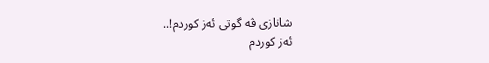شانازی ڤه‌ گوتی ئه‌ز كوردم!..
ئه‌ز كوردم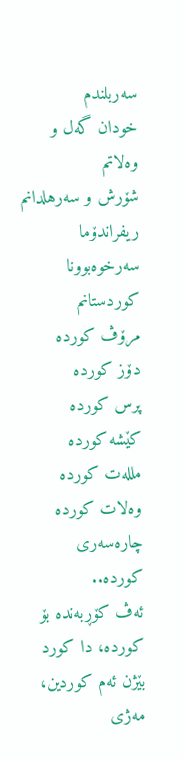سه‌ربلندم
خودان گه‌ل و وه‌لاتم
شۆرش و سه‌رهلدانم
ریفراندۆما سه‌رخوه‌بوونا كوردستانم
مرۆڤ كورده‌
دۆز كورده‌
پرس كورده‌
كێشه‌ كورده‌
ملله‌ت كورده‌
وه‌لات كورده‌
چاره‌سه‌ری كورده‌..
ئه‌ڤ كۆڕبه‌نده‌ بۆ كورده‌، دا كورد بێژن ئه‌م كوردین، مه‌ژی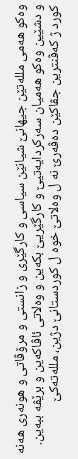وه‌كو هه‌می ملله‌تێن جیهانێ شیانێن سیاسی و كارگێری و زانستی و مرۆڤاتی و هونه‌ری هه‌نه‌ و دشێین وه‌كو هه‌میان سه‌ركردایه‌تیێ و كارگێریێ بكه‌ین و وه‌لاتی ئاڤاكه‌ین و برێڤه‌ ببه‌ین.
كورد ژ كه‌ڤنترین جڤاكێن ده‌ڤه‌رێ نه‌ ل وه‌لاتێ خوه‌ ل كوردستانێ دژین، ملله‌ته‌كێ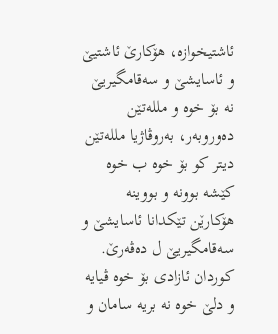ئاشتیخوازه‌، هۆكارێ ئاشتیێ و ئاسایشێ و سه‌قامگیریێ نه‌ بۆ خوه‌ و ملله‌تێن ده‌وروبه‌ر، به‌روڤاژیا ملله‌تێن دیتر كو بۆ خوه‌ ب خوه‌ كێشه‌ بوونه‌ و بووینه‌ هۆكارێن تێكدانا ئاسایشێ و سه‌قامگیریێ ل ده‌ڤه‌رێ.
كوردان ئازادی بۆ خوه‌ ڤیایه‌ و دلێ خوه‌ نه‌ بریه‌ سامان و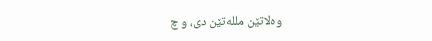وه‌لاتێن ملله‌تێن دی، و چ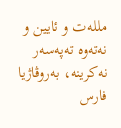ملله‌ت و ئایین و نه‌ته‌وه‌ ته‌په‌سه‌ر نه‌كرینه‌، به‌روڤاژیا فارس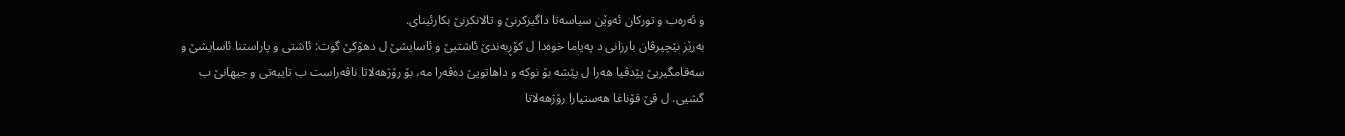و ئه‌ره‌ب و توركان ئه‌وێن سیاسه‌تا داگیركرنێ و تالانكرنێ بكارئینای.
به‌رێز نێچیرڤان بارزانی د په‌یاما خوه‌دا ل كۆڕبه‌ندێ ئاشتیێ و ئاسایشێ ل دهۆكێ گوت: ئاشتی و پاراستنا ئاسایشێ و سه‌قامگیریێ پێدڤیا هه‌را ل پێشه‌ بۆ نوكه‌ و داهاتویێ ده‌ڤه‌را مه‌، بۆ رۆژهه‌لاتا ناڤه‌راست ب تایبه‌تی و جیهانێ ب گشیی. ل ڤێ قۆناغا هه‌ستیارا رۆژهه‌لاتا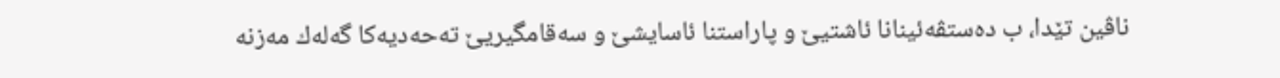ناڤین تێدا، ب ده‌ستڤه‌ئینانا ئاشتیێ و پاراستنا ئاسایشێ و سه‌قامگیریێ ته‌حه‌دیه‌كا گه‌له‌ك مه‌زنه‌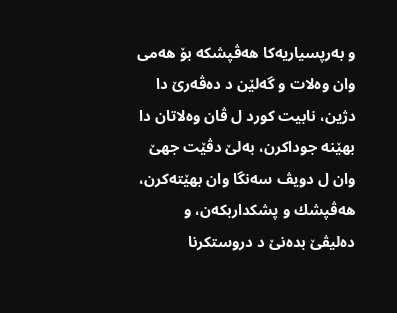و به‌رپسیاریه‌كا هه‌ڤپشكه‌ بۆ هه‌می وان وه‌لات و گه‌لێن د ده‌ڤه‌رێ دا دژین، نابیت كورد ل ڤان وه‌لاتان دا بهێنه‌ جوداكرن، به‌لێ دڤێت جهێ وان ل دویڤ سه‌نگا وان بهێته‌كرن، هه‌ڤپشك و پشكداربكه‌ن، و ده‌لیڤێ بده‌نێ د دروستكرنا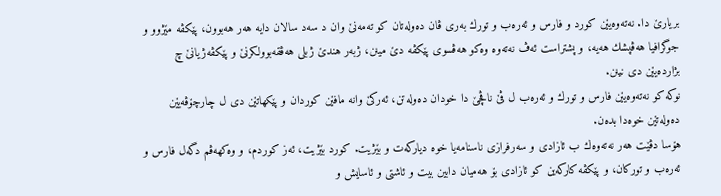بریارێ دا. نه‌ته‌وه‌یێن كورد و فارس و ئه‌ره‌ب و تورك به‌ری ڤان ده‌وله‌تان كو ته‌مه‌نێ وان د سه‌د سالان دایه‌ هه‌ر هه‌بوون، پێكڤه‌ مێژوو و جوگرافیا هه‌ڤپشك هه‌یه‌، و پشتراست ئه‌ڤ نه‌ته‌وه‌ وه‌كو هه‌ڤسوی پێكڤه‌ دێ مینن، ژبه‌ر هندێ ژبلی هه‌ڤقه‌بوولكرنێ و پێكڤه‌ژیانێ چ بژارده‌یێن دی نینن.
نوكه‌ كو نه‌ته‌وه‌یێن فارس و تورك و ئه‌ره‌ب ل ڤێ ناڤچێ دا خودان ده‌وله‌تن، ئه‌ركێ وانه‌ مافێن كوردان و پێكهاتێن دی ل چارچۆڤه‌یێن ده‌وله‌تێن خوه‌دا بده‌ن.
هۆسا دڤێت هه‌ر نه‌ته‌وه‌ك ب ئازادی و سه‌رفرازی ناسنامه‌یا خوه‌ دیاركه‌ت و بێژیت. كورد بێژیت، ئه‌ز كوردم، و وه‌كهه‌ڤم دگه‌ل فارس و ئه‌ره‌ب و توركان، و پێكڤه‌ كاركه‌ین كو ئازادی بۆ هه‌میان دابین بیت و ئاشتی و ئاسایش و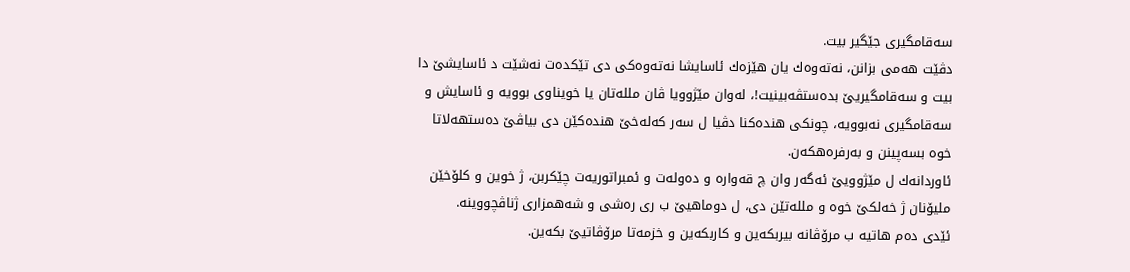سه‌قامگیری جێگیر بیت.
دڤێت هه‌می بزانن، نه‌ته‌وه‌ك یان هێزه‌ك ئاسایشا نه‌ته‌وه‌كی دی تێكده‌ت نه‌شێت د ئاسایشێ دا بیت و سه‌قامگیریێ بده‌ستڤه‌بینیت!، له‌وان مێژوویا ڤان ملله‌تان یا خویناوی بوویه‌ و ئاسایش و سه‌قامگیری نه‌بوویه‌، چونكی هنده‌كنا دڤیا ل سه‌ر كه‌له‌خێ هنده‌كێن دی بیاڤێ ده‌ستهه‌لاتا خوه‌ بسه‌پینن و به‌رفره‌هكه‌ن.
ئاوردانه‌ك ل مێژوویێ ئه‌گه‌ر وان چ قه‌واره‌ و ده‌وله‌ت و ئمبراتوریه‌ت چێكربن، ژ خوین و كلۆخێن ملیۆنان ژ خه‌لكێ خوه‌ و ملله‌تێن دی، ل دوماهیێ ب ری ره‌شی و شه‌همزاری ژناڤچووینه‌.
ئێدی ده‌م هاتیه‌ ب مرۆڤانه‌ بیربكه‌ین و كاربكه‌ین و خزمه‌تا مرۆڤاتیێ بكه‌ین.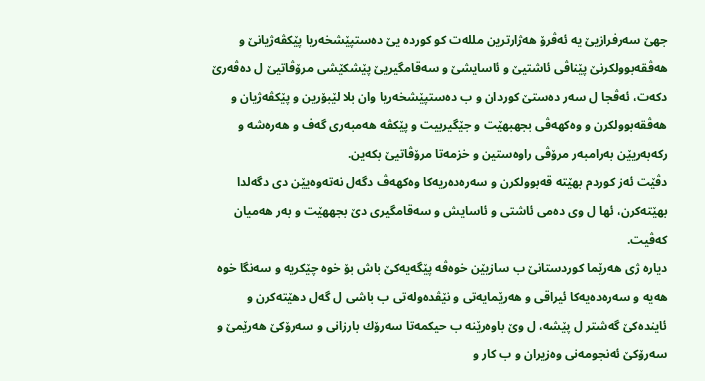جهێ سه‌رفرازیێ یه‌ ئه‌ڤرۆ هه‌ژارترین ملله‌ت كو كورده‌ یێ ده‌ستپێشخه‌ریا پێكڤه‌ژیانێ و هه‌ڤقه‌بوولكرنێ پێناڤی ئاشتیێ و ئاسایشێ و سه‌قامگیریێ پێشكێشی مرۆڤاتیێ ل ده‌ڤه‌رێ دكه‌ت، ئه‌ڤجا ل سه‌ر ده‌ستێ كوردان و ب ده‌ستپێشخه‌ریا وان بلا لێبۆرین و پێكڤه‌ژیان و هه‌ڤقه‌بوولكرن و وه‌كهه‌ڤی بجهبهێت و جێگیربیت و پێكڤه‌ هه‌مبه‌ری گه‌ف و هه‌ره‌شه‌ و ركه‌به‌ریێن به‌رامبه‌ر مرۆڤی راوه‌ستین و خزمه‌تا مرۆڤاتیێ بكه‌ین.
دڤێت ئه‌ز كوردم بهێته‌ قه‌بوولكرن و سه‌ره‌ده‌ریه‌كا وه‌كهه‌ڤ دگه‌ل نه‌ته‌وه‌یێن دی دگه‌لدا بهێته‌كرن، ئها ل وی ده‌می ئاشتی و ئاسایش و سه‌قامگیری دێ بجههێت و به‌ر هه‌میان كه‌ڤیت.
دیاره‌ ژی هه‌رێما كوردستانێ ب سازیێن خوه‌ڤه‌ پێگه‌یه‌كێ باش بۆ خوه‌ چێكریه‌ و سه‌نگا خوه‌ هه‌یه‌ و سه‌ره‌ده‌یه‌كا ئیراقی و هه‌رێمایه‌تی و نێڤده‌وله‌تی ب باشی ل گه‌ل دهێته‌كرن و ئاینده‌كێ گه‌شتر ل پێشه‌، ل وێ باوه‌رێنه‌ ب حیكمه‌تا سه‌رۆك بارزانی و سه‌رۆكێ هه‌رێمێ و سه‌رۆكێ ئه‌نجومه‌نی وه‌زیران و ب كار و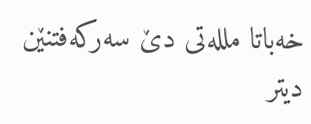خه‌باتا ملله‌تی دێ سه‌ركه‌فتنێن دیتر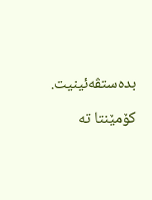بده‌ستڤه‌ئینیت.

کۆمێنتا تە